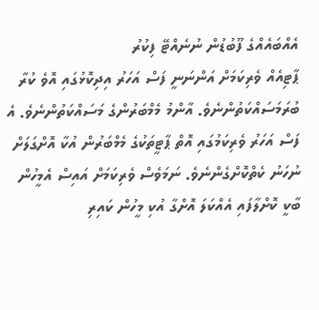އެއްބައެއްގެ ފޫބުޑުން ނުނެއްޓޭ ފިކުރު
ޕާޓިއެއް ވެރިކަމަށް އަންނަނީ ފަސް އަހަރު އިދިކޮޅުގައި އޮވެ ކުރާ ބުރަމަސައްކަތުންނެވެ. އާންމު މެމްބަރުންގެ މަސައްކަތުންނެވެ. އެ ފަސް އަހަރު ވެރިކަމުގައި އޮތް ޕާޓީތަކުގެ މެމްބަރުން އުކާ އޮށްގަލަށް ނުހަނު ކެތްކޮށްގެންނެވެ. ނަމަވެސް ވެރިކަމަށް އައިސް އެމީހުން ބާކީ ކޮށްލާފައި އެއްކަލަ އޮށްގާ އުކި މީހުން ކައިރި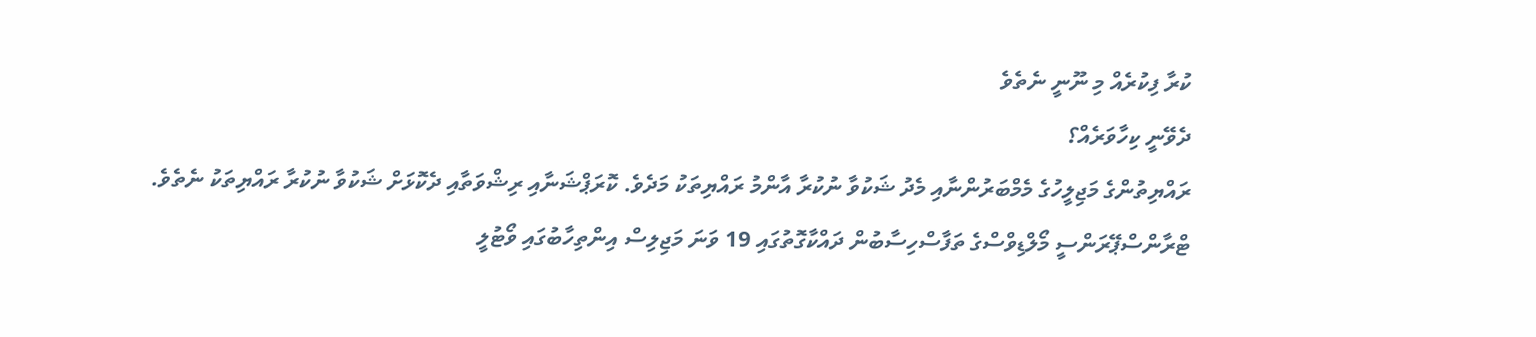ކުރާ ފިކުރެއް މި ނޫނީ ނެތެވެ
ދެވޭނީ ކިހާވަރެއް؟
ރައްޔިތުންގެ މަޖިލީހުގެ މެމްބަރުންނާއި މެދު ޝަކުވާ ނުކުރާ އާންމު ރައްޔިތަކު މަދެވެ. ކޮރަޕްޝަނާއި ރިޝްވަތާއި ދެކޮޅަށް ޝަކުވާ ނުކުރާ ރައްޔިތަކު ނެތެވެ. ޓްރާންސްޕޭރަންސީ މޯލްޑިވްސްގެ ތަފާސްހިސާބުން ދައްކާގޮތުގައި 19 ވަނަ މަޖިލިސް އިންތިހާބުގައި ވޯޓުލީ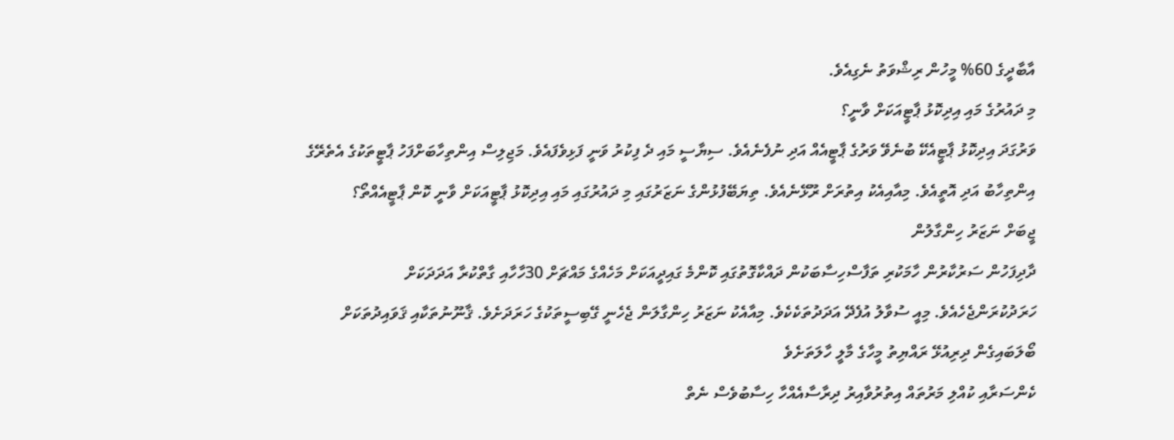އާބާދީގެ 60% މީހުން ރިޝްވަތު ނެގިއެވެ.
މި ދައުރުގެ މައި އިދިކޮޅު ޕާޓީއަކަށް ވާނީ؟
ވަރުގަދަ އިދިކޮޅު ޕާޓީއެކޭ ބުނެވޭ ވަރުގެ ޕާޓީއެއް އަދި ނުފެނެއެވެ. ސިޔާސީ މައި ދެ ފިކުރު ވަނީ ފަޅިވެފައެވެ. މަޖިލިސް އިންތިހާބަށްފަހު ޕާޓީތަކުގެ އެތެރޭގެ އިންތިހާބު އަދި އޮތީއެވެ. މިއާއިއެކު އިތުރަށް ރޫޅޭނެއެވެ. ތިޔަބޭފުޅުންގެ ނަޒަރުގައި މި ދައުރުގައި މައި އިދިކޮޅު ޕާޓީއަކަށް ވާނީ ކޮން ޕާޓީއެއްތޯ؟
ޖީބަށް ނަޒަރު ހިންގާލުން
ދާދިފަހުން ސަރުކާރުން ހާމަކުރި ތަފާސްހިސާބަކުން ދައްކާގޮތުގައި ކޮންމެ ގައިދީއަކަށް މަހެއްގެ މައްޗަށް 30ހާހާއި ގާތްކުރާ އަދަދަކަށް ހަރަދުކުރަންޖެހެއެވެ. މިއީ ސުވާލު އުފެދޭ އަދަދުތަކެކެވެ. މިއާއެކު ނަޒަރު ހިންގާލަން ޖެހެނީ ގޭބިސީތަކުގެ ހަރަދަށެވެ. ޤާނޫނުތަކާއި ޤަވައިދުތަކަށް ބޯލަބައިގެން ދިރިއުޅޭ ރައްޔިތު މީހާގެ މާލީ ހާލަތަށެވެ
ކެންސަރާއި ކުއްލި މަރުތައް އިތުރުވާއިރު ދިރާސާއެއްހާ ހިސާބުވެސް ނެތް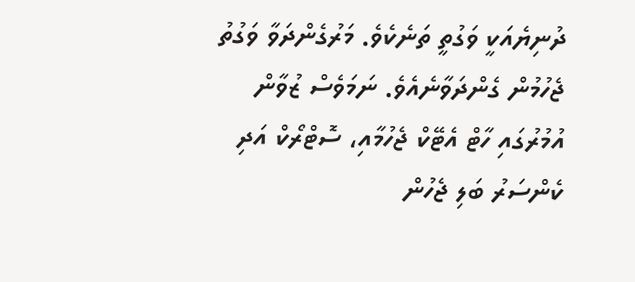ދުނިޔެއަކީ ވަގުތީ ތަނެކެވެ. މަރުގެންދަވާ ވަގުތު ޖެހުމުން ގެންދަވާނެއެވެ. ނަމަވެސް ޒުވާން އުމުރުގައި ހާޓް އެޓޭކް ޖެހުމާއި، ސޮޓްރޯކް އަދި ކެންސަރު ބަލި ޖެހުން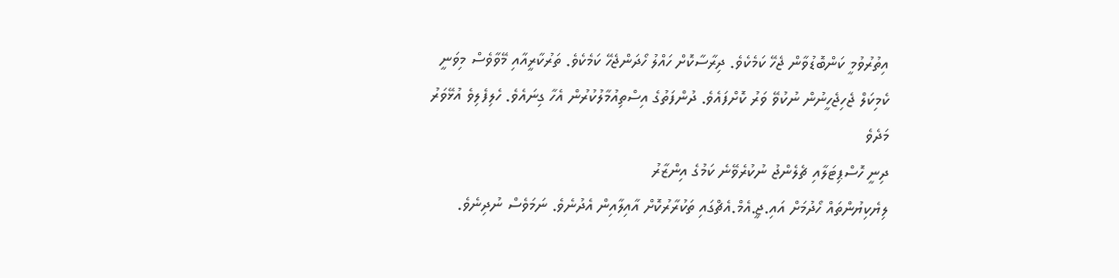އިތުރުވުމީ ކަންބޮޑުވާން ޖެހޭ ކަމެކެވެ. ދިރާސާކޮށް ހައްލު ހޯދަންޖެހޭ ކަމެކެވެ. ތަރުކާރީއާއި މޭވާވެސް މިވަނީ ކެމިކަލް ޖެހިޖެހީނުން ނުކުވޭ ވަރު ކޮށްފައެވެ. ދުންފަތުގެ އިސްތިއުމާލުކުރުން އެހާ ގިނައެވެ. ހެލިފެލިވެ އުޅޭވަރު މަދެވެ
ދިނީ ހޮސްޕިޓަލާއި ޗެލެންޖު ނުކުރެވޭނެ ކަމުގެ އިންޒާރު
ލިޔެކިޔުންތައް ހޯދުމަށް އައި.ޖީ.އެމް.އެޗްގައި ތަކުރާރުކޮށް އާއިލާއިން އެދުނެވެ. ނަމަވެސް ނުދިނެވެ.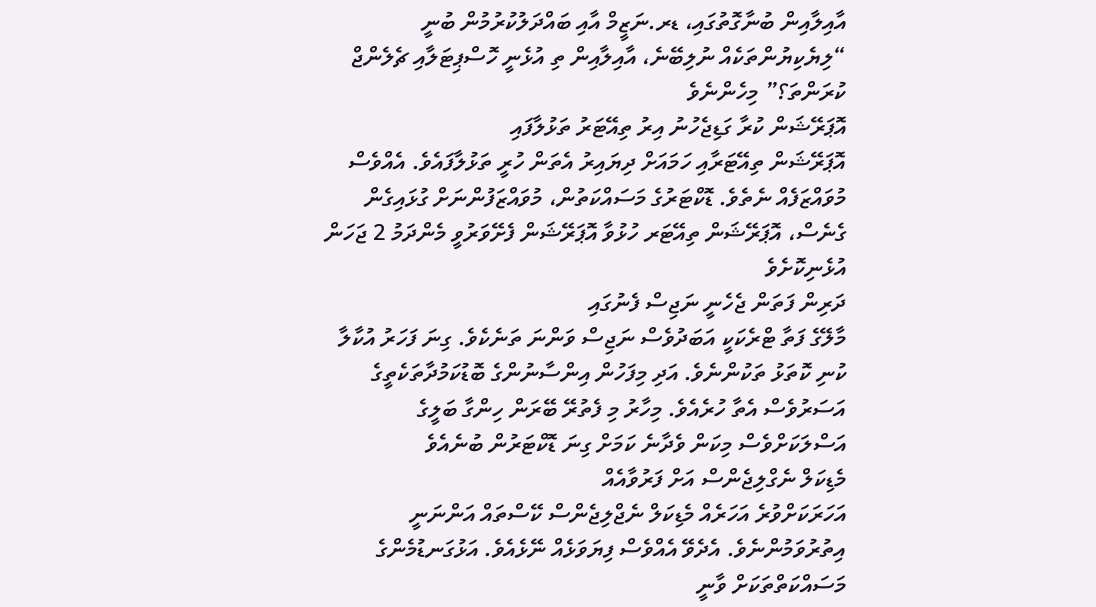އާއިލާއިން ބުނާގޮތުގައި، ޑރ.ނަޒީމް އާއި ބައްދަލުކުރުމުން ބުނީ “ލިޔެކިޔުންތަކެއް ނުލިބޭނެ، އާއިލާއިން ތި އުޅެނީ ހޮސްޕިޓަލާއި ޗެލެންޖް ކުރަންތަ؟” މިހެންނެވެ
އޮޕަރޭޝަން ކުރާ ގަޑިޖެހުނު އިރު ތިއޭޓަރު ތަޅުލާފައި
އޮޕަރޭޝަން ތިއޭޓަރާއި ހަމައަށް ދިޔައިރު އެތަން ހުރީ ތަޅުލާފައެވެ. އެއްވެސް މުވައްޒަފެއް ނެތެވެ. ޑޮކްޓަރުގެ މަސައްކަތުން، މުވައްޒަފުންނަށް ގުޅައިގެން ގެނެސް، އޮޕަރޭޝަން ތިއޭޓަރ ހުޅުވާ އޮޕަރޭޝަން ފެށޭވަރުވީ މެންދަމު 2 ޖަހަން އުޅެނިކޮށެވެ
ދަރިން ފަތަން ޖެހެނީ ނަޖިސް ފެނުގައި
މާލޭގެ ފަތާ ޓްރެކަކީ އަބަދުވެސް ނަޖިސް ވަންނަ ތަނެކެވެ. ގިނަ ފަހަރު އުކާލާ ކުނި ކޮތަޅު ތަކުންނެވެ. އަދި މިފަހުން އިންސާނުންގެ ބޮޑުކަމުދާތަކެތީގެ އަސަރުވެސް އެތާ ހުރެއެވެ. މިހާރު މި ފެތުރޭ ބޭރަން ހިންގާ ބަލީގެ އަސްލަކަށްވެސް މިކަން ވެދާނެ ކަމަށް ގިނަ ޑޮކްޓަރުން ބުނެއެވެ
މެޑިކަލް ނެގްލިޖެންސް އަށް ފަރުވާއެއް
އަހަރަކަށްވުރެ އަހަރެއް މެޑިކަލް ނެޖްލިޖެންސް ކޭސްތައް އަންނަނީ އިތުރުވަމުންނެވެ. އެދެވޭ އެއްވެސް ފިޔަވަޅެއް ނޭޅެއެވެ. އަޅުގަނޑުމެންގެ މަސައްކަތްތަކަށް ވާނީ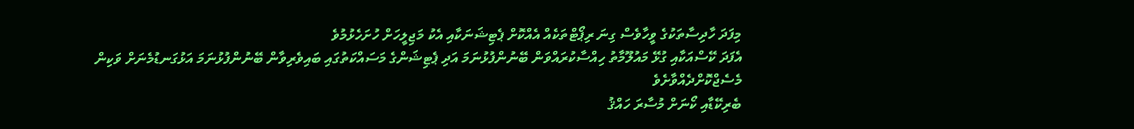މިފަދަ ހާދިސާތަކުގެ ވީހާވެސް ގިނަ ރިޕޯޓްތަކެއް އެއްކޮށް ޕެޓިޝަނަކާއި އެކު މަޖިލީހަށް ހުށަހެޅުމުވެ
އެފަދަ ކޭސްއަކާއި ގުޅޭ މައުލޫމާތު ހިއްސާކުރައްވަން ބޭނުންފުޅުނަމަ އަދި ޕެޓިޝަންގެ މަސައްކަތުގައި ބައިވެރިވާން ބޭނުންފުޅުނަމަ އަޅުގަނޑުމެނަށް ވަކިން މެސެޖްކޮށްދެއްވާށެވެ
ބެރިކޭޑާއި ކޯނަށް މުސާރަ ހައްޤު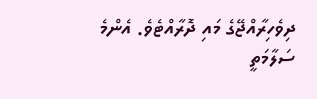ދިވެހިރާއްޖޭގެ މައި ދޮރާއްޓެވެ. އެންމެ ސަލާމަތީ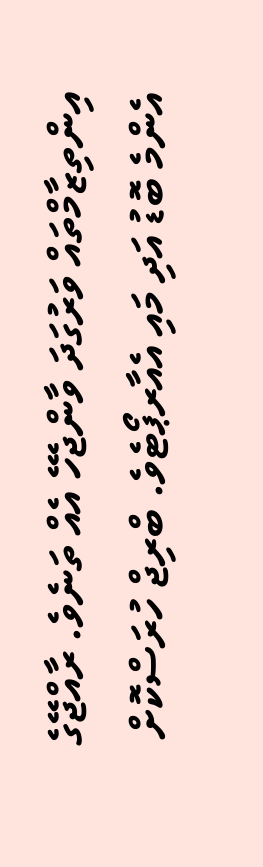އިންތިޒާމްތައް ވަރުގަދަ ވާންޖެހޭ އެއް ތަނެވެ. ރާއްޖޭގެ އެންމެ ބޮޑު އަދި މައި އެއާރޕޯޓެވެ. ބްރިޖް ހުރަސްކޮށް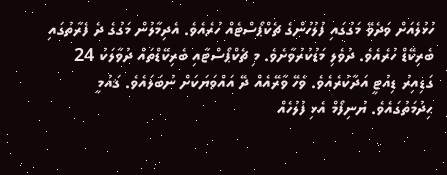ހުޅުލެއަށް ވަދެވޭ މަގުގައި ފުލުހުންގެ ޗެކްޕޯސްޓެއް ހުރެއެވެ. އެދިމާލުން މަގުގެ ދެ ފެރާތުގައި ބެރިކޭޑް ހުރެއެވެ. ދުވެލި މަޑުކުރުވާށެވެ. މި ޗެކްޕޯސްޓާއި ބެރިކޭޑްތައް ދުވާލަކު 24 ގަޑިއިރު ޑިއުޓީ އަދާކުރެއެވެ. ވެހޭ ވާރޭއެއް ދޭ އައްވަޔަކަށް ނުބަލައެވެ. ޤައުމީ ޙިދުމަތުގައެވެ. ޔުނިފޯމް އެޅި ފުލުހެއް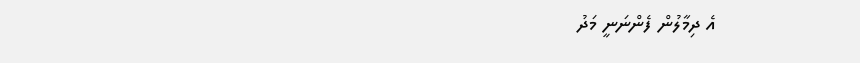އެ ދިމާލުން ފެންނަނީ މަދު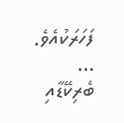ފަހަރަކުއެވެ. …
ބެރިކޭޑާއި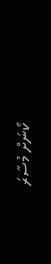ކޯނަށް މުސާރަ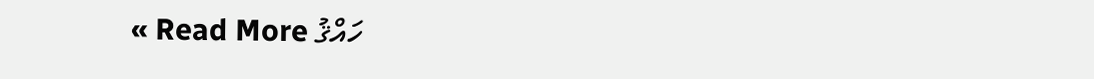ހައްޤު Read More »